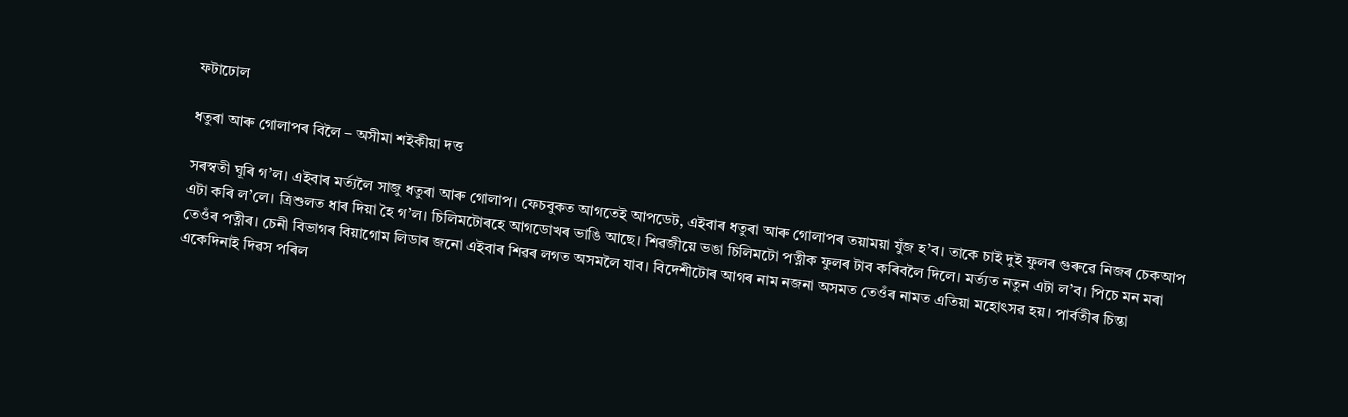ফটাঢোল

ধতুৰা আৰু গোলাপৰ বিলৈ – অসীমা শইকীয়া দত্ত

সৰস্বতী ঘূৰি গ’ল। এইবাৰ মৰ্ত্যলৈ সাজু ধতুৰা আৰু গোলাপ। ফেচবুকত আগতেই আপডেট, এইবাৰ ধতুৰা আৰু গোলাপৰ তয়াময়া যুঁজ হ’ব। তাকে চাই দুই ফুলৰ গুৰুৱে নিজৰ চেকআপ এটা কৰি ল’লে। ত্ৰিশুলত ধাৰ দিয়া হৈ গ’ল। চিলিমটোৰহে আগডোখৰ ভাঙি আছে। শিৱজীয়ে ভঙা চিলিমটো পত্নীক ফুলৰ টাব কৰিবলৈ দিলে। মৰ্ত্যত নতুন এটা ল’ব। পিচে মন মৰা তেওঁৰ পত্নীৰ। চেনী বিভাগৰ বিয়াগোম লিডাৰ জনো এইবাৰ শিৱৰ লগত অসমলৈ যাব। বিদেশীটোৰ আগৰ নাম নজনা অসমত তেওঁৰ নামত এতিয়া মহোৎসৱ হয়। পাৰ্বতীৰ চিন্তা একেদিনাই দিৱস পৰিল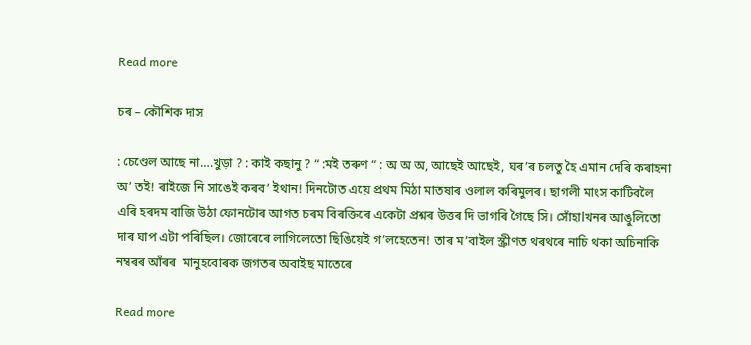Read more

চৰ – কৌশিক দাস

: চেণ্ডেল আছে না….খুড়া ? : কাই কছানু ? “ :মই তৰুণ “ : অ অ অ, আছেই আছেই, ঘৰ’ৰ চলতু হৈ এমান দেৰি কৰাহনা অ’ তই! ৰাইজে নি সাঙেই কৰব’ ইথান! দিনটোত এয়ে প্ৰথম মিঠা মাতষাৰ ওলাল কৰিমুলৰ। ছাগলী মাংস কাটিবলৈ এৰি হৰদম বাজি উঠা ফোনটোৰ আগত চৰম বিৰক্তিৰে একেটা প্ৰশ্নৰ উত্তৰ দি ভাগৰি গৈছে সি। সোঁহাlখনৰ আঙুলিতো দাৰ ঘাপ এটা পৰিছিল। জোৰেৰে লাগিলেতো ছিঙিয়েই গ’লহেতেন! তাৰ ম’বাইল স্ক্ৰীণত থৰথৰে নাচি থকা অচিনাকি নম্বৰৰ আঁৰৰ  মানুহবোৰক জগতৰ অবাইছ মাতেৰে

Read more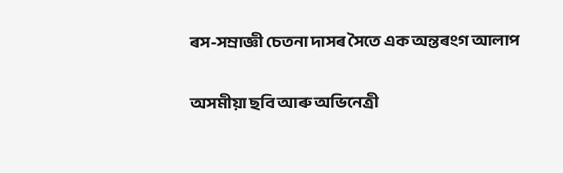ৰস-সম্ৰাজ্ঞী চেতনা দাসৰ সৈতে এক অন্তৰংগ আলাপ

অসমীয়া ছবি আৰু অভিনেত্ৰী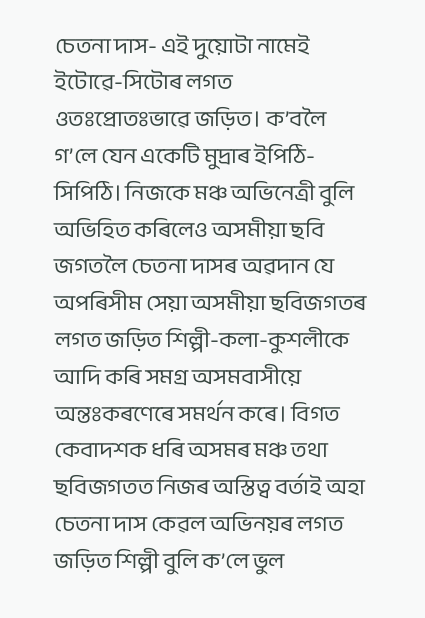চেতনা দাস- এই দুয়োটা নামেই ইটোৱে-সিটোৰ লগত ওতঃপ্ৰোতঃভাৱে জড়িত। ক’বলৈ গ’লে যেন একেটি মুদ্ৰাৰ ইপিঠি-সিপিঠি। নিজকে মঞ্চ অভিনেত্ৰী বুলি অভিহিত কৰিলেও অসমীয়া ছবি জগতলৈ চেতনা দাসৰ অৱদান যে অপৰিসীম সেয়া অসমীয়া ছবিজগতৰ লগত জড়িত শিল্পী-কলা-কুশলীকে আদি কৰি সমগ্ৰ অসমবাসীয়ে অন্তঃকৰণেৰে সমৰ্থন কৰে। বিগত কেবাদশক ধৰি অসমৰ মঞ্চ তথা ছবিজগতত নিজৰ অস্তিত্ব বৰ্তাই অহা চেতনা দাস কেৱল অভিনয়ৰ লগত জড়িত শিল্পী বুলি ক’লে ভুল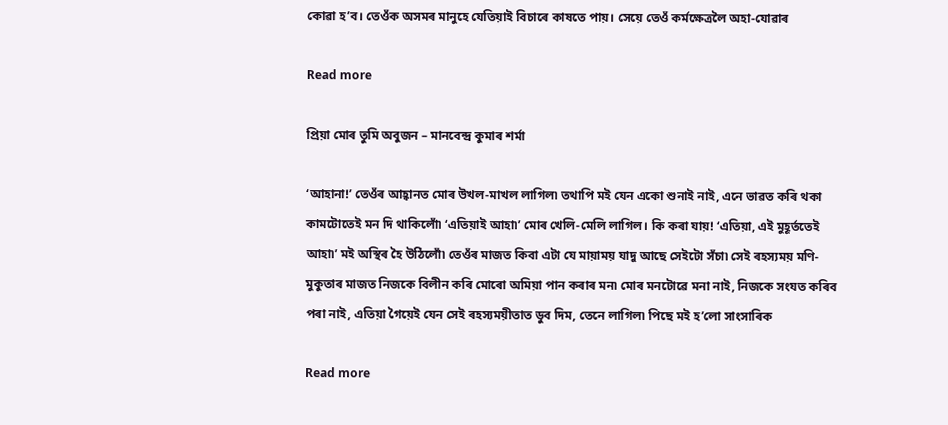কোৱা হ’ব। তেওঁক অসমৰ মানুহে যেতিয়াই বিচাৰে কাষতে পায়। সেয়ে তেওঁ কৰ্মক্ষেত্ৰলৈ অহা-যোৱাৰ

Read more

প্ৰিয়া মোৰ তুমি অবুজন – মানবেন্দ্ৰ কুমাৰ শৰ্মা

‘আহানা!’ তেওঁৰ আহ্বানত মোৰ উখল-মাখল লাগিল৷ তথাপি মই যেন একো শুনাই নাই, এনে ভাৱত কৰি থকা কামটোতেই মন দি থাকিলোঁ৷ ‘এতিয়াই আহা৷’ মোৰ খেলি-মেলি লাগিল। কি কৰা যায়! ‘এতিয়া, এই মুহূৰ্ততেই আহা৷’ মই অস্থিৰ হৈ উঠিলোঁ৷ তেওঁৰ মাজত কিবা এটা যে মায়াময় যাদু আছে সেইটো সঁচা৷ সেই ৰহস্যময় মণি-মুকুতাৰ মাজত নিজকে বিলীন কৰি মোৰো অমিয়া পান কৰাৰ মন৷ মোৰ মনটোৱে মনা নাই, নিজকে সংযত কৰিব পৰা নাই, এতিয়া গৈয়েই যেন সেই ৰহস্যময়ীতাত ডুব দিম, তেনে লাগিল৷ পিছে মই হ’লো সাংসাৰিক

Read more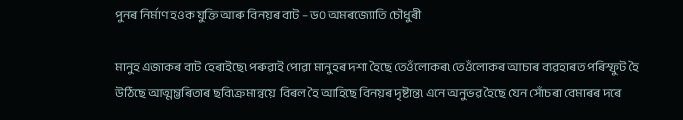পুনৰ নিৰ্মাণ হওক যুক্তি আৰু বিনয়ৰ বাট – ড০ অমৰজ্যোতি চৌধুৰী

মানুহ এজাকৰ বাট হেৰাইছে৷ পৰুৱাই পোৱা মানুহৰ দশা হৈছে তেওঁলোকৰ৷ তেওঁলোকৰ আচাৰ ব্যৱহাৰত পৰিস্ফুট হৈ উঠিছে আত্মম্ভৰিতাৰ ছবি৷ক্ৰমান্বয়ে  বিৰল হৈ আহিছে বিনয়ৰ দৃষ্টান্ত৷ এনে অনুভৱ হৈছে যেন সোঁচৰা বেমাৰৰ দৰে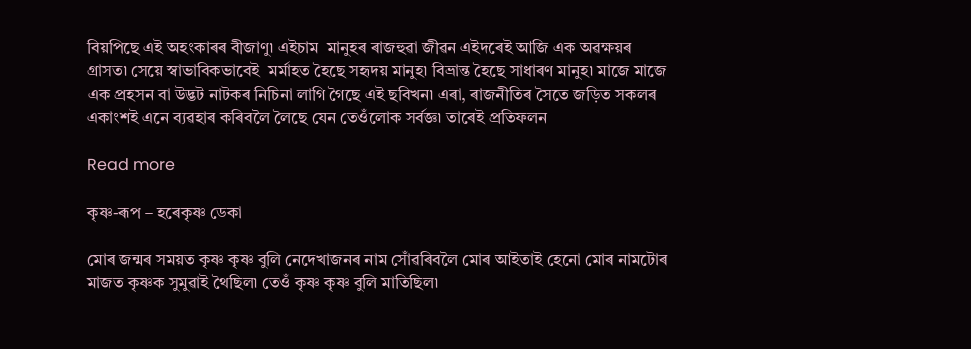বিয়পিছে এই অহংকাৰৰ বীজাণু৷ এইচাম  মানুহৰ ৰাজহুৱা জীৱন এইদৰেই আজি এক অৱক্ষয়ৰ গ্ৰাসত৷ সেয়ে স্বাভাবিকভাবেই  মৰ্মাহত হৈছে সহৃদয় মানুহ৷ বিভ্ৰান্ত হৈছে সাধাৰণ মানুহ৷ মাজে মাজে এক প্ৰহসন বা উদ্ভট নাটকৰ নিচিনা লাগি গৈছে এই ছবিখন৷ এৰা, ৰাজনীতিৰ সৈতে জড়িত সকলৰ একাংশই এনে ব্যৱহাৰ কৰিবলৈ লৈছে যেন তেওঁলোক সৰ্বজ্ঞ৷ তাৰেই প্ৰতিফলন

Read more

কৃষ্ণ-ৰূপ – হৰেকৃষ্ণ ডেকা

মোৰ জন্মৰ সময়ত কৃষ্ণ কৃষ্ণ বুলি নেদেখাজনৰ নাম সোঁৱৰিবলৈ মোৰ আইতাই হেনো মোৰ নামটোৰ মাজত কৃষ্ণক সুমুৱাই থৈছিল৷ তেওঁ কৃষ্ণ কৃষ্ণ বুলি মাতিছিল৷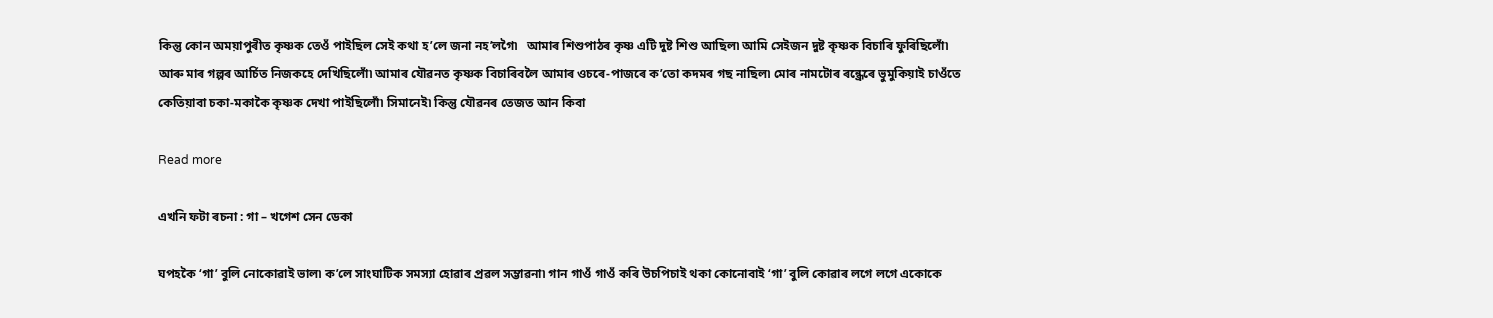কিন্তু কোন অময়াপুৰীত কৃষ্ণক তেওঁ পাইছিল সেই কথা হ’লে জনা নহ’লগৈ৷   আমাৰ শিশুপাঠৰ কৃষ্ণ এটি দুষ্ট শিশু আছিল৷ আমি সেইজন দুষ্ট কৃষ্ণক বিচাৰি ফুৰিছিলোঁ৷ আৰু মাৰ গল্পৰ আর্চিত নিজকহে দেখিছিলোঁ৷ আমাৰ যৌৱনত কৃষ্ণক বিচাৰিবলৈ আমাৰ ওচৰে-পাজৰে ক’তো কদমৰ গছ নাছিল৷ মোৰ নামটোৰ ৰন্ধ্রেৰে ভুমুকিয়াই চাওঁতে কেতিয়াবা চকা-মকাকৈ কৃষ্ণক দেখা পাইছিলোঁ৷ সিমানেই৷ কিন্তু যৌৱনৰ তেজত আন কিবা

Read more

এখনি ফটা ৰচনা : গা – খগেশ সেন ডেকা

ঘপহকৈ ‘গা’ বুলি নোকোৱাই ভাল৷ ক’লে সাংঘাটিক সমস্যা হোৱাৰ প্ৰৱল সম্ভাৱনা৷ গান গাওঁ গাওঁ কৰি উচপিচাই থকা কোনোবাই ‘গা’ বুলি কোৱাৰ লগে লগে একোকে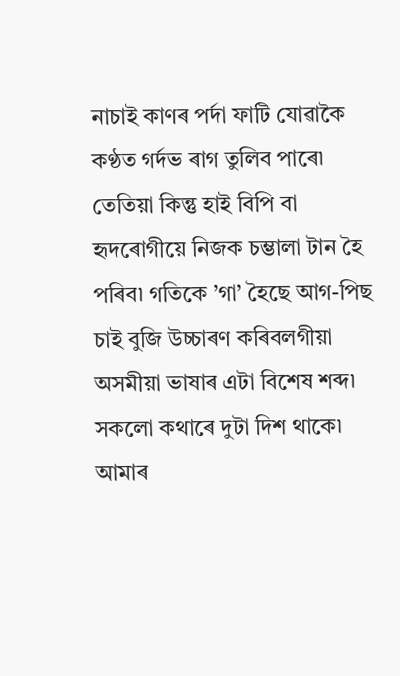নাচাই কাণৰ পৰ্দা ফাটি যোৱাকৈ কণ্ঠত গৰ্দভ ৰাগ তুলিব পাৰে৷ তেতিয়া কিন্তু হাই বিপি বা হৃদৰোগীয়ে নিজক চম্ভালা টান হৈ পৰিব৷ গতিকে ’গা’ হৈছে আগ-পিছ চাই বুজি উচ্চাৰণ কৰিবলগীয়া অসমীয়া ভাষাৰ এটা বিশেষ শব্দ৷ সকলো কথাৰে দুটা দিশ থাকে৷ আমাৰ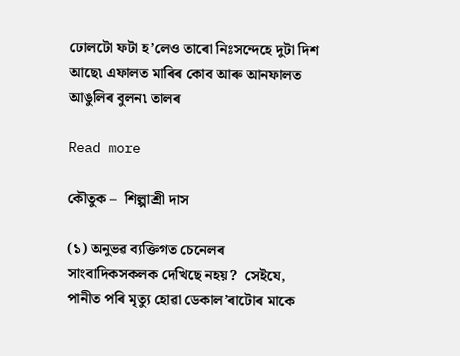ঢোলটো ফটা হ’লেও তাৰো নিঃসন্দেহে দুটা দিশ আছে৷ এফালত মাৰিৰ কোব আৰু আনফালত আঙুলিৰ বুলন৷ তালৰ

Read more

কৌতুক –  শিল্পাশ্ৰী দাস

(১) অনুভৱ ব্যক্তিগত চেনেলৰ সাংবাদিকসকলক দেখিছে নহয়?  সেইযে, পানীত পৰি মৃত্যু হোৱা ডেকাল’ৰাটোৰ মাকে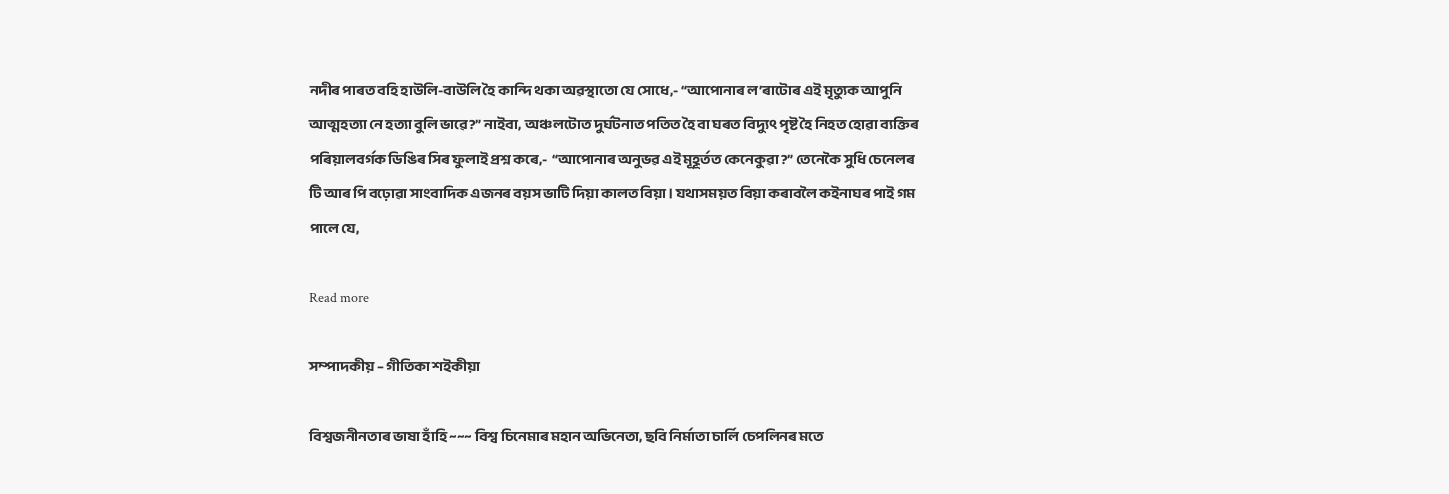নদীৰ পাৰত বহি হাউলি-বাউলি হৈ কান্দি থকা অৱস্থাতো যে সোধে,- “আপোনাৰ ল’ৰাটোৰ এই মৃত্যুক আপুনি আত্মহত্যা নে হত্যা বুলি ভাৱে?” নাইবা,  অঞ্চলটোত দুৰ্ঘটনাত পতিত হৈ বা ঘৰত বিদ্যুৎ পৃষ্ট হৈ নিহত হোৱা ব্যক্তিৰ পৰিয়ালবৰ্গক ডিঙিৰ সিৰ ফুলাই প্ৰশ্ন কৰে,-  “আপোনাৰ অনুভৱ এই মূহূৰ্তত কেনেকুৱা?” তেনেকৈ সুধি চেনেলৰ টি আৰ পি বঢ়োৱা সাংবাদিক এজনৰ বয়স ভাটি দিয়া কালত বিয়া। যথাসময়ত বিয়া কৰাবলৈ কইনাঘৰ পাই গম পালে যে,

Read more

সম্পাদকীয় – গীতিকা শইকীয়া

বিশ্বজনীনতাৰ ভাষা হাঁহি ~~~ বিশ্ব চিনেমাৰ মহান অভিনেতা, ছবি নিৰ্মাতা চাৰ্লি চেপলিনৰ মতে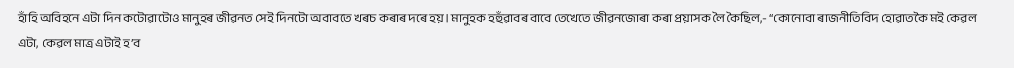হাঁহি অবিহনে এটা দিন কটোৱাটোও মানুহৰ জীৱনত সেই দিনটো অবাবতে খৰচ কৰাৰ দৰে হয়। মানুহক হহুঁৱাবৰ বাবে তেখেতে জীৱনজোৰা কৰা প্ৰয়াসক লৈ কৈছিল,- “কোনোবা ৰাজনীতিবিদ হোৱাতকৈ মই কেৱল এটা, কেৱল মাত্ৰ এটাই হ’ব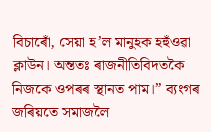বিচাৰোঁ, সেয়া হ’ল মানুহক হহুঁওৱা ক্লাউন। অন্ততঃ ৰাজনীতিবিদতকৈ নিজকে ওপৰৰ স্থানত পাম।” ব্যংগৰ জৰিয়তে সমাজলৈ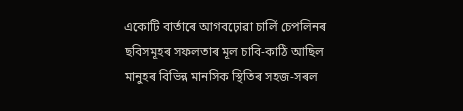একোটি বাৰ্তাৰে আগবঢ়োৱা চাৰ্লি চেপলিনৰ ছবিসমূহৰ সফলতাৰ মূল চাবি-কাঠি আছিল মানুহৰ বিভিন্ন মানসিক স্থিতিৰ সহজ-সৰল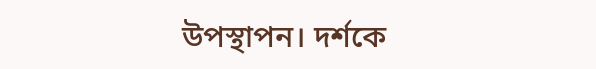উপস্থাপন। দৰ্শকে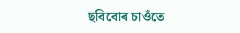ছবিবোৰ চাওঁতে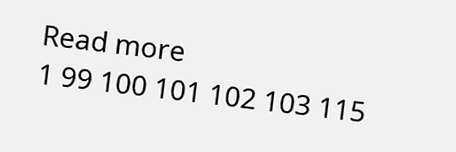Read more
1 99 100 101 102 103 115